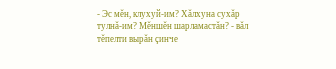- Эс мĕн, клухуй-им? Хăлхуна сухăр тулнă-им? Мĕншĕн шарламастăн? - вăл тĕпелти вырăн çинче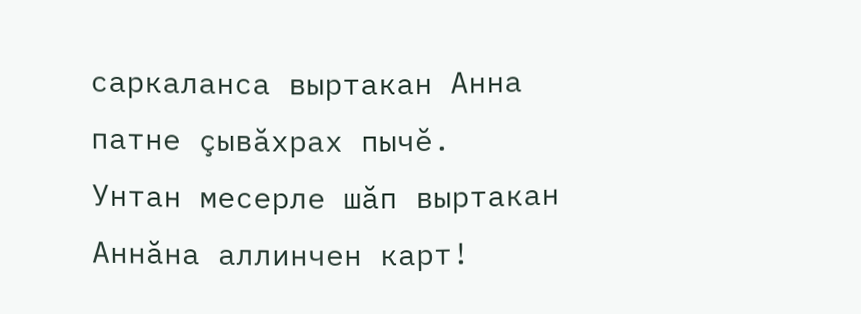саркаланса выртакан Анна патне çывăхрах пычĕ.
Унтан месерле шăп выртакан Аннăна аллинчен карт!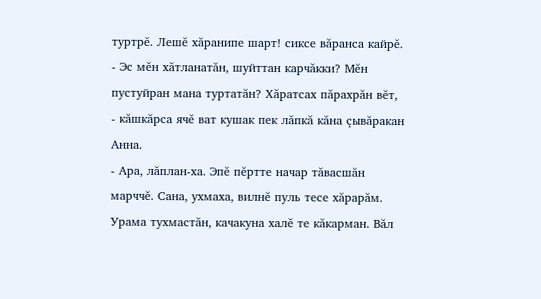туртрĕ. Лешĕ хăранипе шарт! сиксе вăранса кайрĕ.
- Эс мĕн хăтланатăн, шуйттан карчăкки? Мĕн пустуйран мана туртатăн? Хăратсах пăрахрăн вĕт, - кăшкăрса ячĕ ват кушак пек лăпкă кăна çывăракан Анна.
- Ара, лăплан-ха. Эпĕ пĕртте начар тăвасшăн марччĕ. Сана, ухмаха, вилнĕ пуль тесе хăрарăм. Урама тухмастăн, качакуна халĕ те кăкарман. Вăл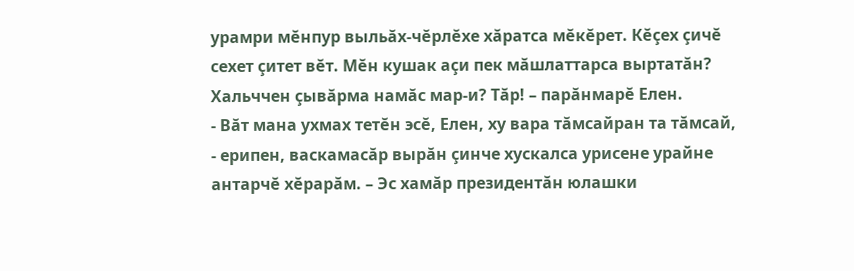урамри мĕнпур выльăх-чĕрлĕхе хăратса мĕкĕрет. Кĕçех çичĕ сехет çитет вĕт. Мĕн кушак аçи пек мăшлаттарса выртатăн? Хальччен çывăрма намăс мар-и? Тăр! – парăнмарĕ Елен.
- Вăт мана ухмах тетĕн эсĕ, Елен, ху вара тăмсайран та тăмсай, - ерипен, васкамасăр вырăн çинче хускалса урисене урайне антарчĕ хĕрарăм. – Эс хамăр президентăн юлашки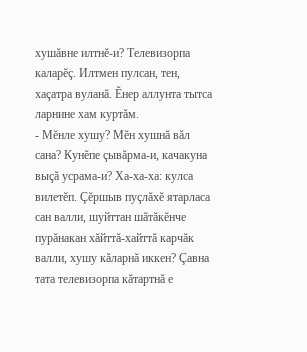хушăвне илтнĕ-и? Телевизорпа каларĕç. Илтмен пулсан, тен, хаçатра вуланă. Ĕнер аллунта тытса ларнине хам куртăм.
- Мĕнле хушу? Мĕн хушнă вăл сана? Кунĕпе çывăрма-и, качакуна выçă усрама-и? Ха-ха-ха: кулса вилетĕп. Çĕршыв пуçлăхĕ ятарласа сан валли, шуйттан шăтăкĕнче пурăнакан хăйттă-хайттă карчăк валли, хушу кăларнă иккен? Çавна тата телевизорпа кăтартнă е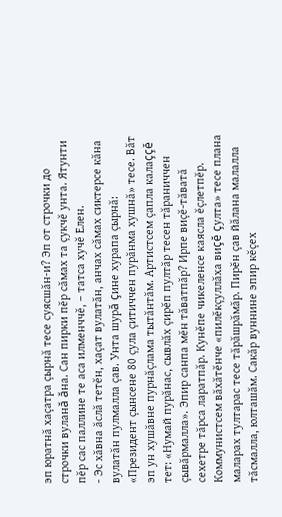эп юратнă хаçатра çырнă тесе суясшăн-и? Эп от строчки до строчки вуланă ăна. Сан пирки пĕр сăмах та çукчĕ унта. Ятунти пĕр сас паллине те аса илменччĕ, – татса хучĕ Елен.
- Эс хăвна ăслă тетĕн, хаçат вулатăн, анчах сăмах сиктерсе кăна вулатăн пулмалла çав. Унта шурă çине хурапа çырнă: «Президент çынсене 80 çула çитиччен пурăнма хушнă» тесе. Вăт эп ун хушăвне пурнăçлама тытăнтăм. Артистсем çапла калаççĕ тет: «Нумай пурăнас, сывлăх çирĕп пултăр тесен тăраниччен çывăрмалла». Эпир санпа мĕн тăватпăр? Ирпе виçĕ-тăватă сехетре тăрса ларатпăр. Кунĕпе чикеленсе каясла ĕçлетпĕр. Коммунистсем вăхăтĕнче «пилĕкçуллăха виçĕ çулта» тесе плана маларах тултарас тесе тăрăшрăмăр. Пирĕн çав йăлана малалла тăсмалла, юлташăм. Сакăр вуннине эпир кĕçех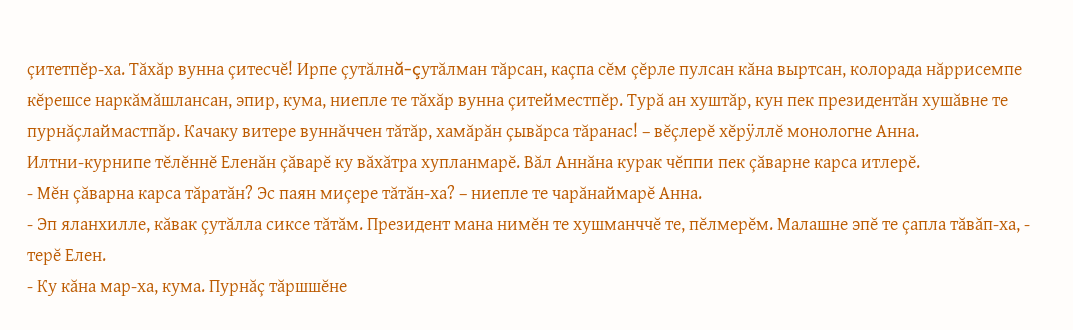çитетпĕр-ха. Тăхăр вунна çитесчĕ! Ирпе çутăлнă-çутăлман тăрсан, каçпа сĕм çĕрле пулсан кăна выртсан, колорада нăррисемпе кĕрешсе наркăмăшлансан, эпир, кума, ниепле те тăхăр вунна çитейместпĕр. Турă ан хуштăр, кун пек президентăн хушăвне те пурнăçлаймастпăр. Качаку витере вуннăччен тăтăр, хамăрăн çывăрса тăранас! – вĕçлерĕ хĕрÿллĕ монологне Анна.
Илтни-курнипе тĕлĕннĕ Еленăн çăварĕ ку вăхăтра хупланмарĕ. Вăл Аннăна курак чĕппи пек çăварне карса итлерĕ.
- Мĕн çăварна карса тăратăн? Эс паян миçере тăтăн-ха? – ниепле те чарăнаймарĕ Анна.
- Эп яланхилле, кăвак çутăлла сиксе тăтăм. Президент мана нимĕн те хушманччĕ те, пĕлмерĕм. Малашне эпĕ те çапла тăвăп-ха, - терĕ Елен.
- Ку кăна мар-ха, кума. Пурнăç тăршшĕне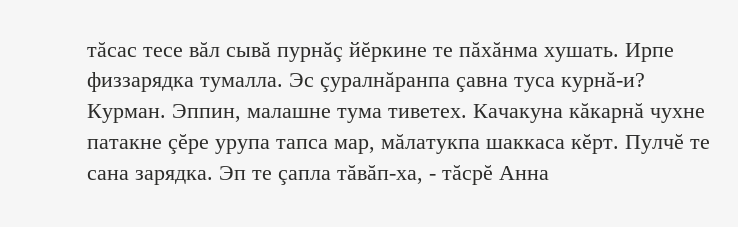тăсас тесе вăл сывă пурнăç йĕркине те пăхăнма хушать. Ирпе физзарядка тумалла. Эс çуралнăранпа çавна туса курнă-и? Курман. Эппин, малашне тума тиветех. Качакуна кăкарнă чухне патакне çĕре урупа тапса мар, мăлатукпа шаккаса кĕрт. Пулчĕ те сана зарядка. Эп те çапла тăвăп-ха, - тăсрĕ Анна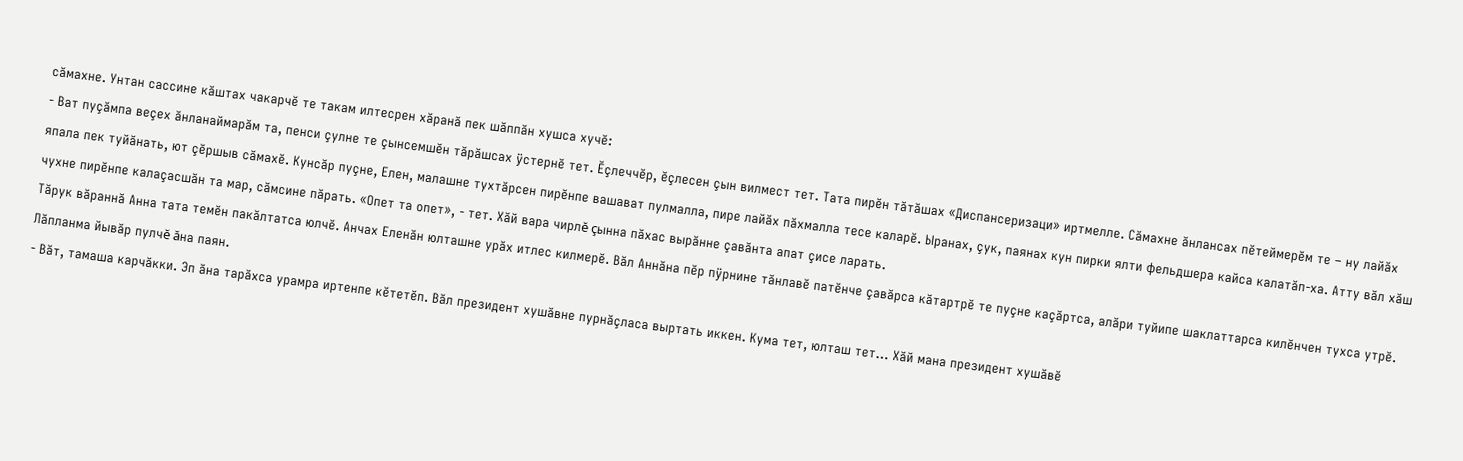сăмахне. Унтан сассине кăштах чакарчĕ те такам илтесрен хăранă пек шăппăн хушса хучĕ:
- Ват пуçăмпа веçех ăнланаймарăм та, пенси çулне те çынсемшĕн тăрăшсах ÿстернĕ тет. Ĕçлеччĕр, ĕçлесен çын вилмест тет. Тата пирĕн тăтăшах «Диспансеризаци» иртмелле. Сăмахне ăнлансах пĕтеймерĕм те – ну лайăх япала пек туйăнать, ют çĕршыв сăмахĕ. Кунсăр пуçне, Елен, малашне тухтăрсен пирĕнпе вашават пулмалла, пире лайăх пăхмалла тесе каларĕ. Ыранах, çук, паянах кун пирки ялти фельдшера кайса калатăп-ха. Атту вăл хăш чухне пирĕнпе калаçасшăн та мар, сăмсине пăрать. «Опет та опет», - тет. Хăй вара чирлĕ çынна пăхас вырăнне çавăнта апат çисе ларать.
Тăрук вăраннă Анна тата темĕн пакăлтатса юлчĕ. Анчах Еленăн юлташне урăх итлес килмерĕ. Вăл Аннăна пĕр пÿрнине тăнлавĕ патĕнче çавăрса кăтартрĕ те пуçне каçăртса, алăри туйипе шаклаттарса килĕнчен тухса утрĕ. Лăпланма йывăр пулчĕ ăна паян.
- Вăт, тамаша карчăкки. Эп ăна тарăхса урамра иртенпе кĕтетĕп. Вăл президент хушăвне пурнăçласа выртать иккен. Кума тет, юлташ тет… Хăй мана президент хушăвĕ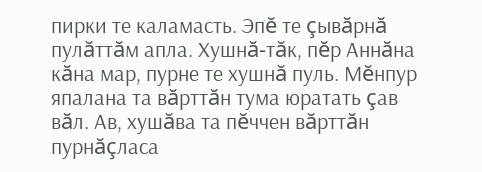пирки те каламасть. Эпĕ те çывăрнă пулăттăм апла. Хушнă-тăк, пĕр Аннăна кăна мар, пурне те хушнă пуль. Мĕнпур япалана та вăрттăн тума юратать çав вăл. Ав, хушăва та пĕччен вăрттăн пурнăçласа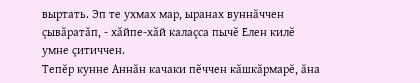выртать. Эп те ухмах мар, ыранах вуннăччен çывăратăп, - хăйпе-хăй калаçса пычĕ Елен килĕ умне çитиччен.
Тепĕр кунне Аннăн качаки пĕччен кăшкăрмарĕ, ăна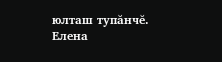юлташ тупăнчĕ.
Елена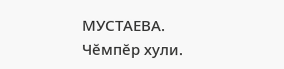МУСТАЕВА.
Чĕмпĕр хули.